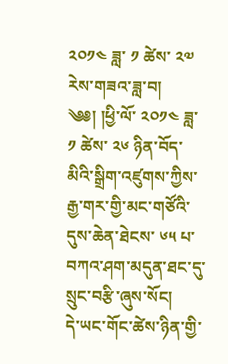༢༠༡༤ ཟླ་ ༡ ཚེས་ ༢༧ རེས་གཟའ་ཟླ་བ།
༄༅། །ཕྱི་ལོ་ ༢༠༡༤ ཟླ་ ༡ ཚེས་ ༢༦ ཉིན་བོད་མིའི་སྒྲིག་འཛུགས་ཀྱིས་རྒྱ་གར་གྱི་མང་གཙོའི་དུས་ཆེན་ཐེངས་ ༦༥ པ་བཀའ་ཤག་མདུན་ཐང་དུ་སྲུང་བརྩི་ཞུས་སོང།
དེ་ཡང་གོང་ཚེས་ཉིན་གྱི་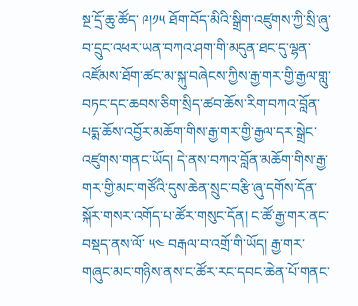སྔ་དྲོ་ཆུ་ཚོད་ ༩།༡༥ ཐོག་བོད་མིའི་སྒྲིག་འཛུགས་ཀྱི་སྲི་ཞུ་བ་དྲུང་འཕར་ཡན་བཀའ་ཤག་གི་མདུན་ཐང་དུ་ལྷན་འཛོམས་ཐོག་ཚང་མ་སྐུ་བཞེངས་ཀྱིས་རྒྱ་གར་གྱི་རྒྱལ་གླུ་བཏང་དང་ཆབས་ཅིག་སྲིད་ཚབ་ཆོས་རིག་བཀའ་བློན་པདྨ་ཆོས་འབྱོར་མཆོག་གིས་རྒྱ་གར་གྱི་རྒྱལ་དར་སྒྲེང་འཛུགས་གནང་ཡོད། དེ་ནས་བཀའ་བློན་མཆོག་གིས་རྒྱ་གར་གྱི་མང་གཙོའི་དུས་ཆེན་སྲུང་བརྩི་ཞུ་དགོས་དོན་སྐོར་གསར་འགོད་པ་ཚོར་གསུང་དོན། ང་ཚོ་རྒྱ་གར་ནང་བསྡད་ནས་ལོ་ ༥༤ བརྒལ་བ་འགྲོ་གི་ཡོད། རྒྱ་གར་གཞུང་མང་གཉིས་ནས་ང་ཚོར་རང་དབང་ཆེན་པོ་གནང་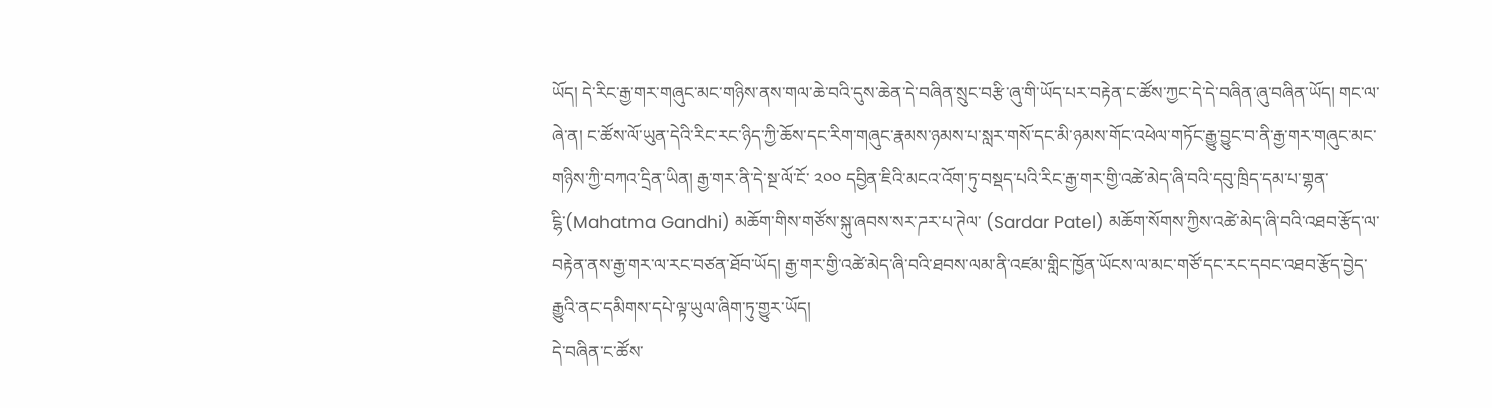ཡོད། དེ་རིང་རྒྱ་གར་གཞུང་མང་གཉིས་ནས་གལ་ཆེ་བའི་དུས་ཆེན་དེ་བཞིན་སྲུང་བརྩི་ཞུ་གི་ཡོད་པར་བརྟེན་ང་ཚོས་ཀྱང་དེ་དེ་བཞིན་ཞུ་བཞིན་ཡོད། གང་ལ་ཞེ་ན། ང་ཚོས་ལོ་ཡུན་དེའི་རིང་རང་ཉིད་ཀྱི་ཆོས་དང་རིག་གཞུང་རྣམས་ཉམས་པ་སླར་གསོ་དང་མི་ཉམས་གོང་འཕེལ་གཏོང་རྒྱུ་བྱུང་བ་ནི་རྒྱ་གར་གཞུང་མང་གཉིས་ཀྱི་བཀའ་དྲིན་ཡིན། རྒྱ་གར་ནི་དེ་སྔ་ལོ་ངོ་ ༢༠༠ དབྱིན་ཇིའི་མངའ་འོག་ཏུ་བསྡད་པའི་རིང་རྒྱ་གར་གྱི་འཚེ་མེད་ཞི་བའི་དབུ་ཁྲིད་དམ་པ་གྷན་ངྷི་(Mahatma Gandhi) མཆོག་གིས་གཙོས་སྐུ་ཞབས་སར་ཌར་པ་ཊེལ་ (Sardar Patel) མཆོག་སོགས་ཀྱིས་འཚེ་མེད་ཞི་བའི་འཐབ་རྩོད་ལ་བརྟེན་ནས་རྒྱ་གར་ལ་རང་བཙན་ཐོབ་ཡོད། རྒྱ་གར་གྱི་འཚེ་མེད་ཞི་བའི་ཐབས་ལམ་ནི་འཛམ་གླིང་ཁྱོན་ཡོངས་ལ་མང་གཙོ་དང་རང་དབང་འཐབ་རྩོད་བྱེད་རྒྱུའི་ནང་དམིགས་དཔེ་ལྟ་ཡུལ་ཞིག་ཏུ་གྱུར་ཡོད།
དེ་བཞིན་ང་ཚོས་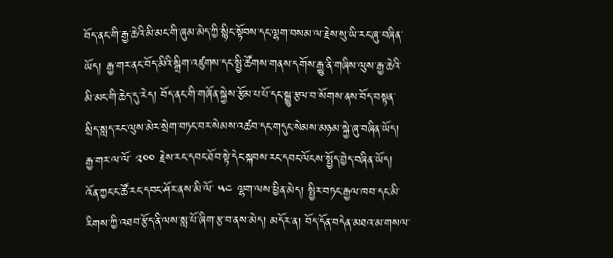བོད་ནང་གི་རྒྱ་ཆེའི་མི་མང་གི་ཞུམ་མེད་ཀྱི་སྙིང་སྟོབས་དང་ལྷག་བསམ་ལ་རྗེས་སུ་ཡི་རང་ཞུ་བཞིན་ཡོད། རྒྱ་གར་ནང་བོད་མིའི་སྒྲིག་འཛུགས་དང་སྤྱི་ཚོགས་གནས་དགོས་རྒྱུ་ནི་གཞིས་ལུས་རྒྱ་ཆེའི་མི་མང་གི་ཆེད་དུ་རེད། བོད་ནང་གི་གཞོན་སྐྱེས་རྩོམ་པ་པོ་དང་སྒྱུ་རྩལ་བ་སོགས་ནས་བོད་བསྟན་སྲིད་སླད་རང་ལུས་མེར་སྲེག་བཏང་བར་སེམས་འཚབ་དང་གདུང་སེམས་མཉམ་སྐྱེ་ཞུ་བཞིན་ཡོད། རྒྱ་གར་ལ་ལོ་ ༢༠༠ རྗེས་རང་དབང་ཐོབ་སྟེ་དེང་སྐབས་རང་དབང་ལོངས་སྤྱོད་བྱེད་བཞིན་ཡོད། འོན་ཀྱང་ང་ཚོ་རང་དབང་ཤོར་ནས་མི་ལོ་ ༥༤ ལྷག་ལས་ཕྱིན་མེད། སྤྱིར་བཏང་རྒྱལ་ཁབ་དང་མི་རིགས་ཀྱི་འཐབ་རྩོད་ནི་ལས་སླ་པོ་ཞིག་རྩ་བ་ནས་མེད། མདོར་ན། བོད་དོན་བདེན་མཐའ་མ་གསལ་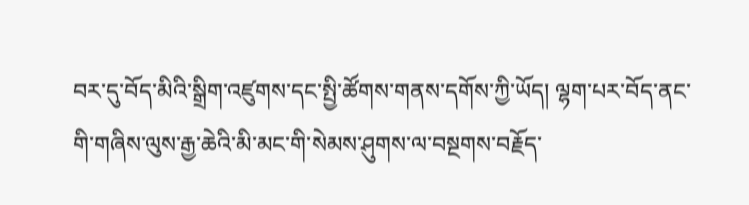བར་དུ་བོད་མིའི་སྒྲིག་འཛུགས་དང་སྤྱི་ཚོགས་གནས་དགོས་ཀྱི་ཡོད། ལྷག་པར་བོད་ནང་གི་གཞིས་ལུས་རྒྱ་ཆེའི་མི་མང་གི་སེམས་ཤུགས་ལ་བསྔགས་བརྗོད་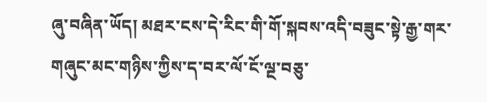ཞུ་བཞིན་ཡོད། མཐར་ངས་དེ་རིང་གི་གོ་སྐབས་འདི་བཟུང་སྟེ་རྒྱ་གར་གཞུང་མང་གཉིས་ཀྱིས་ད་བར་ལོ་ངོ་ལྔ་བཅུ་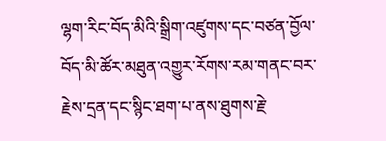ལྷག་རིང་བོད་མིའི་སྒྲིག་འཛུགས་དང་བཙན་བྱོལ་བོད་མི་ཚོར་མཐུན་འགྱུར་རོགས་རམ་གནང་བར་རྗེས་དྲན་དང་སྙིང་ཐག་པ་ནས་ཐུགས་རྗེ་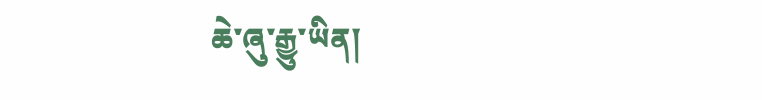ཆེ་ཞུ་རྒྱུ་ཡིན།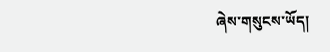ཞེས་གསུངས་ཡོད།